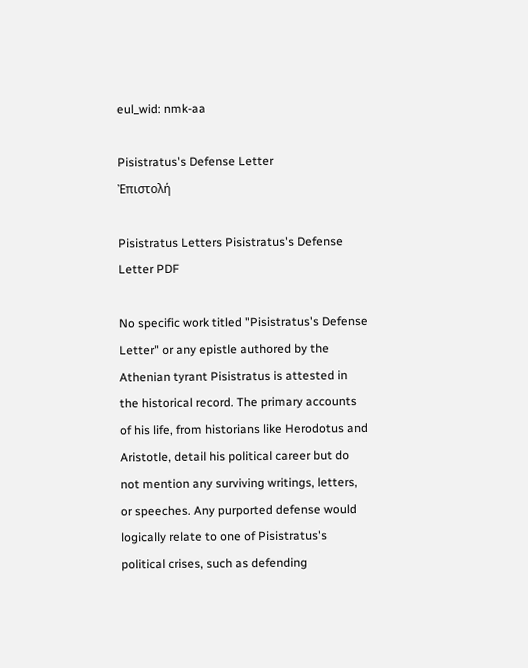eul_wid: nmk-aa

Pisistratus's Defense Letter
Ἐπιστολή

Pisistratus Letters Pisistratus's Defense Letter PDF

No specific work titled "Pisistratus's Defense Letter" or any epistle authored by the Athenian tyrant Pisistratus is attested in the historical record. The primary accounts of his life, from historians like Herodotus and Aristotle, detail his political career but do not mention any surviving writings, letters, or speeches. Any purported defense would logically relate to one of Pisistratus's political crises, such as defending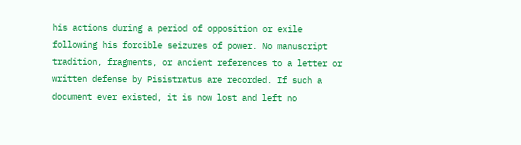his actions during a period of opposition or exile following his forcible seizures of power. No manuscript tradition, fragments, or ancient references to a letter or written defense by Pisistratus are recorded. If such a document ever existed, it is now lost and left no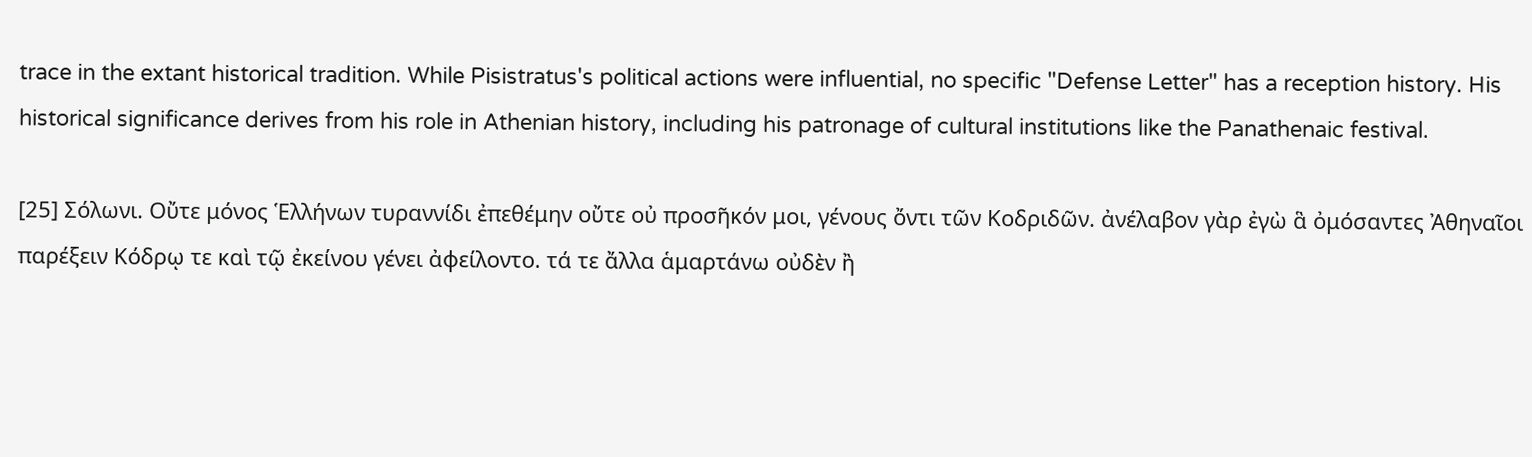trace in the extant historical tradition. While Pisistratus's political actions were influential, no specific "Defense Letter" has a reception history. His historical significance derives from his role in Athenian history, including his patronage of cultural institutions like the Panathenaic festival.

[25] Σόλωνι. Οὔτε μόνος Ἑλλήνων τυραννίδι ἐπεθέμην οὔτε οὐ προσῆκόν μοι, γένους ὄντι τῶν Κοδριδῶν. ἀνέλαβον γὰρ ἐγὼ ἃ ὀμόσαντες Ἀθηναῖοι παρέξειν Κόδρῳ τε καὶ τῷ ἐκείνου γένει ἀφείλοντο. τά τε ἄλλα ἁμαρτάνω οὐδὲν ἢ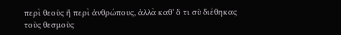περὶ θεοὺς ἢ περὶ ἀνθρώπους, ἀλλὰ καθ’ ὅ τι σὺ διέθηκας τοὺς θεσμοὺς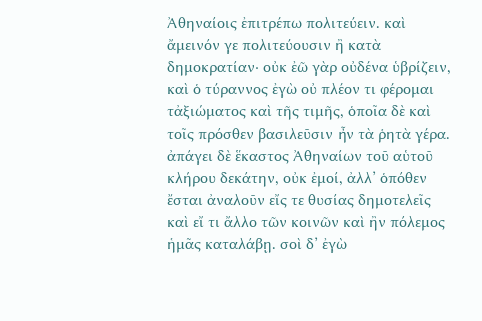Ἀθηναίοις ἐπιτρέπω πολιτεύειν. καὶ ἄμεινόν γε πολιτεύουσιν ἢ κατὰ δημοκρατίαν· οὐκ ἐῶ γὰρ οὐδένα ὑβρίζειν, καὶ ὁ τύραννος ἐγὼ οὐ πλέον τι φέρομαι τἀξιώματος καὶ τῆς τιμῆς, ὁποῖα δὲ καὶ τοῖς πρόσθεν βασιλεῦσιν ἦν τὰ ῥητὰ γέρα. ἀπάγει δὲ ἕκαστος Ἀθηναίων τοῦ αὑτοῦ κλήρου δεκάτην, οὐκ ἐμοί, ἀλλ’ ὁπόθεν ἔσται ἀναλοῦν εἴς τε θυσίας δημοτελεῖς καὶ εἴ τι ἄλλο τῶν κοινῶν καὶ ἢν πόλεμος ἡμᾶς καταλάβῃ. σοὶ δ’ ἐγὼ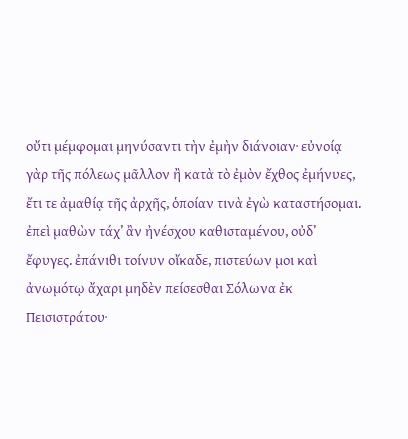οὔτι μέμφομαι μηνύσαντι τὴν ἐμὴν διάνοιαν· εὐνοίᾳ γὰρ τῆς πόλεως μᾶλλον ἢ κατὰ τὸ ἐμὸν ἔχθος ἐμήνυες, ἔτι τε ἀμαθίᾳ τῆς ἀρχῆς, ὁποίαν τινὰ ἐγὼ καταστήσομαι. ἐπεὶ μαθὼν τάχ’ ἂν ἠνέσχου καθισταμένου, οὐδ’ ἔφυγες. ἐπάνιθι τοίνυν οἴκαδε, πιστεύων μοι καὶ ἀνωμότῳ ἄχαρι μηδὲν πείσεσθαι Σόλωνα ἐκ Πεισιστράτου·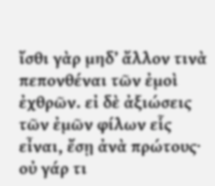ἴσθι γὰρ μηδ’ ἄλλον τινὰ πεπονθέναι τῶν ἐμοὶ ἐχθρῶν. εἰ δὲ ἀξιώσεις τῶν ἐμῶν φίλων εἷς εἶναι, ἔσῃ ἀνὰ πρώτους· οὐ γάρ τι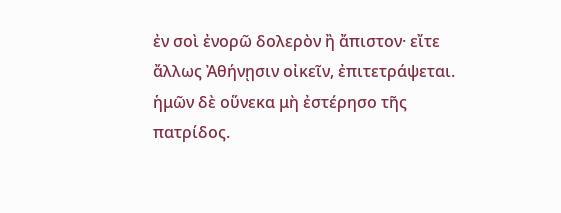ἐν σοὶ ἐνορῶ δολερὸν ἢ ἄπιστον· εἴτε ἄλλως Ἀθήνῃσιν οἰκεῖν, ἐπιτετράψεται. ἡμῶν δὲ οὕνεκα μὴ ἐστέρησο τῆς πατρίδος.